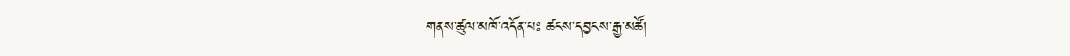གནས་ཚུལ་མཁོ་འདོན་པཿ ཚངས་དབྱངས་རྒྱ་མཚོ།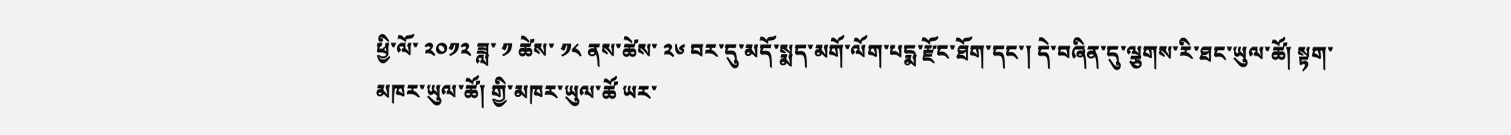ཕྱི་ལོ་ ༢༠༡༢ ཟླ་ ༡ ཚེས་ ༡༨ ནས་ཚེས་ ༢༦ བར་དུ་མདོ་སྨད་མགོ་ལོག་པདྨ་རྫོང་ཐོག་དང་། དེ་བཞིན་དུ་ལྕགས་རི་ཐང་ཡུལ་ཚོ། སྟག་མཁར་ཡུལ་ཚོ། གྱི་མཁར་ཡུལ་ཚོ ཡར་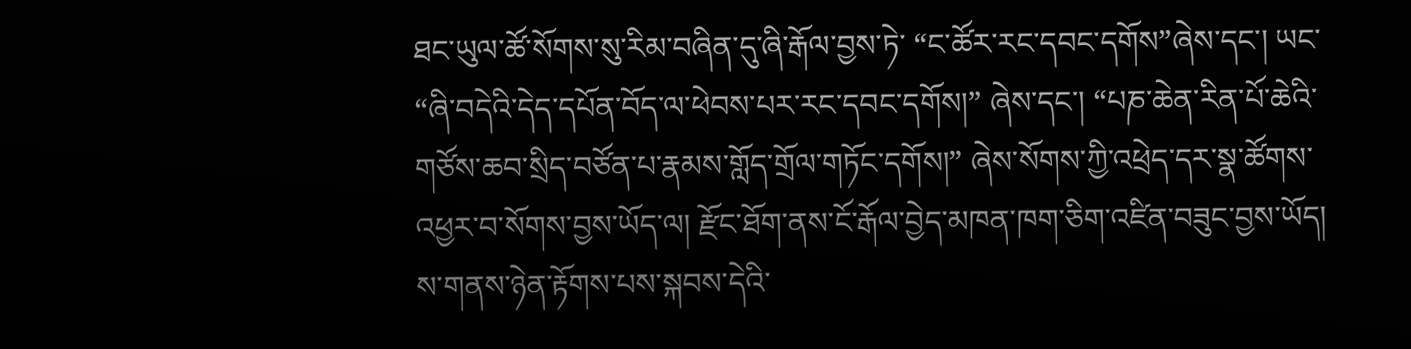ཐང་ཡུལ་ཚོ་སོགས་སུ་རིམ་བཞིན་དུ་ཞི་རྒོལ་བྱས་ཏེ་ “ང་ཚོར་རང་དབང་དགོས”ཞེས་དང་། ཡང་ “ཞི་བདེའི་དེད་དཔོན་བོད་ལ་ཕེབས་པར་རང་དབང་དགོས།” ཞེས་དང་། “པཎ་ཆེན་རིན་པོ་ཆེའི་གཙོས་ཆབ་སྲིད་བཙོན་པ་རྣམས་གློད་གྲོལ་གཏོང་དགོས།” ཞེས་སོགས་ཀྱི་འཕྲེད་དར་སྣ་ཚོགས་འཕྱར་བ་སོགས་བྱས་ཡོད་ལ། རྫོང་ཐོག་ནས་ངོ་རྒོལ་བྱེད་མཁན་ཁག་ཅིག་འཛིན་བཟུང་བྱས་ཡོད།
ས་གནས་ཉེན་རྟོགས་པས་སྐབས་དེའི་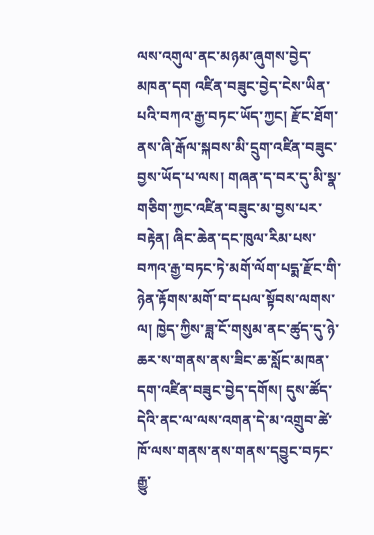ལས་འགུལ་ནང་མཉམ་ཞུགས་བྱེད་མཁན་དག འཛིན་བཟུང་བྱེད་ངེས་ཡིན་པའི་བཀའ་རྒྱ་བཏང་ཡོད་ཀྱང། རྫོང་ཐོག་ནས་ཞི་རྒོལ་སྐབས་མི་དྲུག་འཛིན་བཟུང་བྱས་ཡོད་པ་ལས། གཞན་ད་བར་དུ་མི་སྣ་གཅིག་ཀྱང་འཛིན་བཟུང་མ་བྱས་པར་བརྟེན། ཞིང་ཆེན་དང་ཁུལ་རིམ་པས་བཀའ་རྒྱ་བཏང་ཏེ་མགོ་ལོག་པདྨ་རྫོང་གི་ཉེན་རྟོགས་མགོ་བ་དཔལ་སྟོབས་ལགས་ལ། ཁྱེད་ཀྱིས་ཟླ་ངོ་གསུམ་ནང་ཚུད་དུ་ཉེ་ཆར་ས་གནས་ནས་ཟིང་ཆ་སློང་མཁན་དག་འཛིན་བཟུང་བྱེད་དགོས། དུས་ཚོད་དེའི་ནང་ལ་ལས་འགན་དེ་མ་འགྲུབ་ཚེ་ཁོ་ལས་གནས་ནས་གནས་དབྱུང་བཏང་རྒྱུ་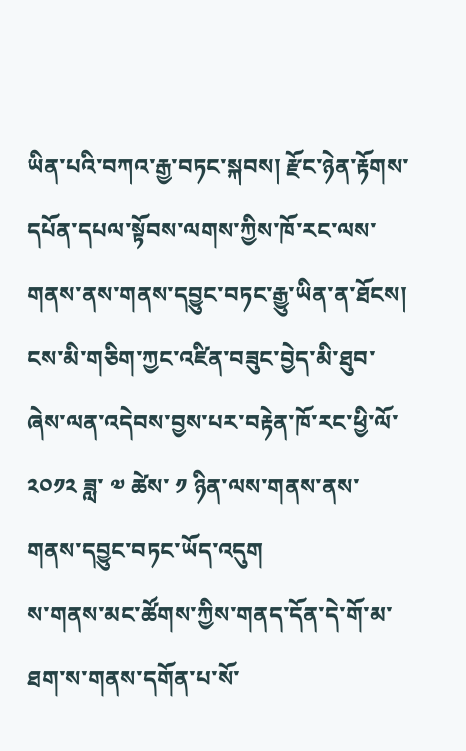ཡིན་པའི་བཀའ་རྒྱ་བཏང་སྐབས། རྫོང་ཉེན་རྟོགས་དཔོན་དཔལ་སྟོབས་ལགས་ཀྱིས་ཁོ་རང་ལས་གནས་ནས་གནས་དབྱུང་བཏང་རྒྱུ་ཡིན་ན་ཐོངས། ངས་མི་གཅིག་ཀྱང་འཛིན་བཟུང་བྱེད་མི་ཐུབ་ཞེས་ལན་འདེབས་བྱས་པར་བརྟེན་ཁོ་རང་ཕྱི་ལོ་ ༢༠༡༢ ཟླ་ ༧ ཚེས་ ༡ ཉིན་ལས་གནས་ནས་གནས་དབྱུང་བཏང་ཡོད་འདུག
ས་གནས་མང་ཚོགས་ཀྱིས་གནད་དོན་དེ་གོ་མ་ཐག་ས་གནས་དགོན་པ་སོ་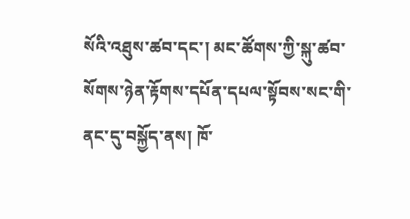སོའི་འཐུས་ཚབ་དང་། མང་ཚོགས་ཀྱི་སྐུ་ཚབ་སོགས་ཉེན་རྟོགས་དཔོན་དཔལ་སྟོབས་སང་གི་ནང་དུ་བསྐྱོད་ནས། ཁོ་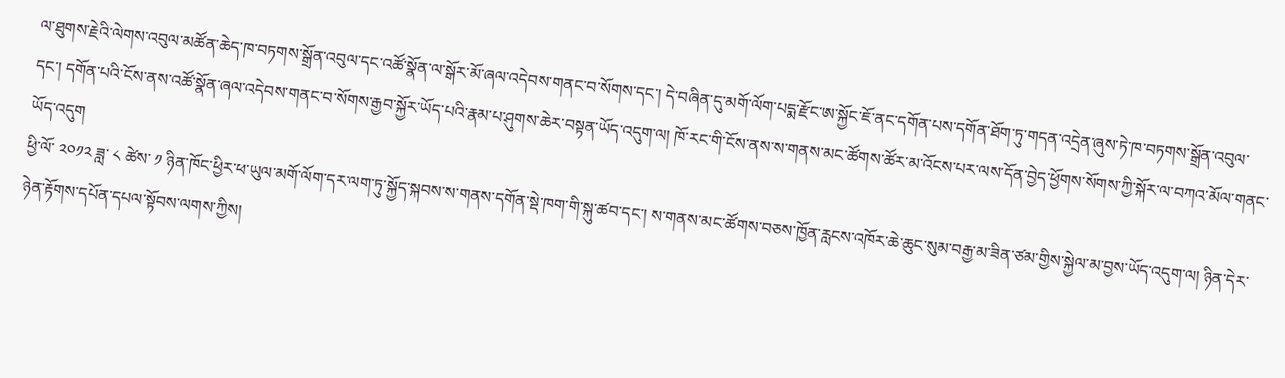ལ་ཐུགས་རྗེའི་ལེགས་འབུལ་མཚོན་ཆེད་ཁ་བཏགས་སྒྲོན་འབུལ་དང་འཚོ་སྣོན་ལ་སྒོར་མོ་ཞལ་འདེབས་གནང་བ་སོགས་དང་། དེ་བཞིན་དུ་མགོ་ལོག་པདྨ་རྫོང་ཨ་སྐྱོང་ཇོ་ནང་དགོན་པས་དགོན་ཐོག་ཏུ་གདན་འདྲེན་ཞུས་ཏེ་ཁ་བཏགས་སྒྲོན་འབུལ་དང་། དགོན་པའི་ངོས་ནས་འཚོ་སྣོན་ཞལ་འདེབས་གནང་བ་སོགས་རྒྱབ་སྐྱོར་ཡོད་པའི་རྣམ་པ་ཤུགས་ཆེར་བསྟན་ཡོད་འདུག་ལ། ཁོ་རང་གི་ངོས་ནས་ས་གནས་མང་ཚོགས་ཚོར་མ་འོངས་པར་ལས་དོན་བྱེད་ཕྱོགས་སོགས་ཀྱི་སྐོར་ལ་བཀའ་མོལ་གནང་ཡོད་འདུག
ཕྱི་ལོ་ ༢༠༡༢ ཟླ་ ༨ ཚེས་ ༡ ཉིན་ཁོང་ཕྱིར་ཕ་ཡུལ་མགོ་ལོག་དར་ལག་ཏུ་སྐྱོད་སྐབས་ས་གནས་དགོན་སྡེ་ཁག་གི་སྐུ་ཚབ་དང་། ས་གནས་མང་ཚོགས་བཅས་ཁྱོན་རླངས་འཁོར་ཆེ་ཆུང་སུམ་བརྒྱ་མ་ཟིན་ཙམ་གྱིས་སྐྱེལ་མ་བྱས་ཡོད་འདུག་ལ། ཉིན་དེར་ཉེན་རྟོགས་དཔོན་དཔལ་སྟོབས་ལགས་ཀྱིས།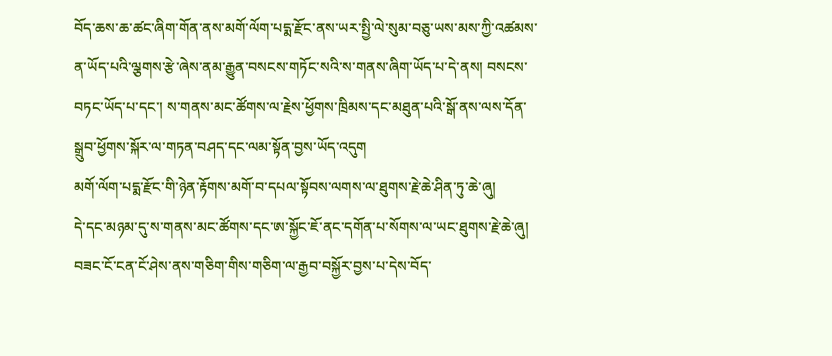བོད་ཆས་ཆ་ཚང་ཞིག་གོན་ནས་མགོ་ལོག་པདྨ་རྫོང་ནས་ཡར་སྤྱི་ལེ་སུམ་བཅུ་ཡས་མས་ཀྱི་འཚམས་ན་ཡོད་པའི་ལྕགས་རྩེ་ཞེས་ནམ་རྒྱུན་བསངས་གཏོང་སའི་ས་གནས་ཞིག་ཡོད་པ་དེ་ནས། བསངས་བཏང་ཡོད་པ་དང་། ས་གནས་མང་ཚོགས་ལ་རྗེས་ཕྱོགས་ཁྲིམས་དང་མཐུན་པའི་སྒོ་ནས་ལས་དོན་སྒྲུབ་ཕྱོགས་སྐོར་ལ་གཏན་བཤད་དང་ལམ་སྟོན་བྱས་ཡོད་འདུག
མགོ་ལོག་པདྨ་རྫོང་གི་ཉེན་རྟོགས་མགོ་བ་དཔལ་སྟོབས་ལགས་ལ་ཐུགས་རྗེ་ཆེ་ཤིན་ཏུ་ཆེ་ཞུ།
དེ་དང་མཉམ་དུ་ས་གནས་མང་ཚོགས་དང་ཨ་སྐྱོང་ཇོ་ནང་དགོན་པ་སོགས་ལ་ཡང་ཐུགས་རྗེ་ཆེ་ཞུ།
བཟང་ངོ་ངན་ངོ་ཤེས་ནས་གཅིག་གིས་གཅིག་ལ་རྒྱབ་བསྐྱོར་བྱས་པ་དེས་བོད་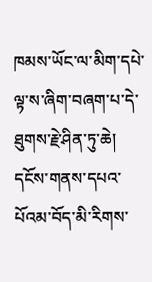ཁམས་ཡོང་ལ་མིག་དཔེ་ལྟ་ས་ཞིག་བཞག་པ་དེ་ཐུགས་རྗེ་ཤིན་ཏུ་ཆེ།
དངོས་གནས་དཔའ་པོའམ་བོད་མི་རིགས་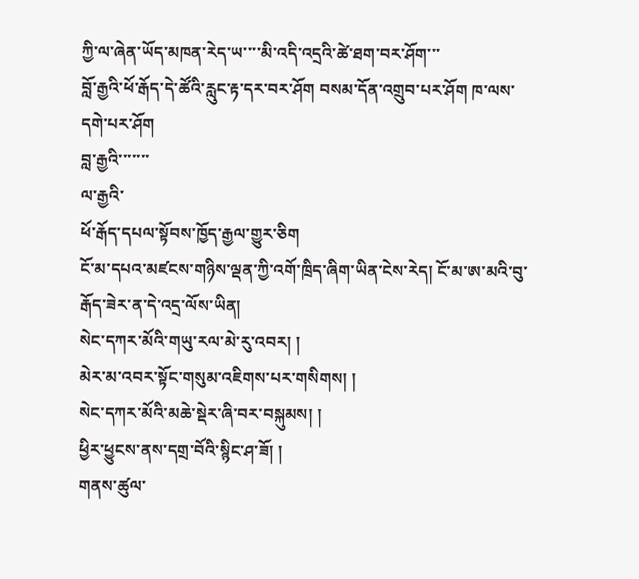ཀྱི་ལ་ཞེན་ཡོད་མཁན་རེད་ཡ་་་་མི་འདི་འདྲའི་ཚེ་ཐག་བར་ཤོག་་་
བློ་རྒྱའི་ཕོ་རྒོད་དེ་ཚོའི་རླུང་རྟ་དར་བར་ཤོག བསམ་དོན་འགྲུབ་པར་ཤོག ཁ་ལས་དགེ་པར་ཤོག
བླ་རྒྱའི་་་་་་་
ལ་རྒྱའི་
ཕོ་རྒོད་དཔལ་སྟོབས་ཁྱོད་རྒྱལ་གྱུར་ཅིག
ངོ་མ་དཔའ་མཛངས་གཉིས་ལྡན་ཀྱི་འགོ་ཁྲིད་ཞིག་ཡིན་ངེས་རེད། ངོ་མ་ཨ་མའི་བུ་རྒོད་ཟེར་ན་དེ་འདྲ་ལོས་ཡིན།
སེང་དཀར་མོའི་གཡུ་རལ་མེ་རུ་འབར། །
མེར་མ་འབར་སྟོང་གསུམ་འཇིགས་པར་གསིགས། །
སེང་དཀར་མོའི་མཆེ་སྡེར་ཞི་བར་བསྐུམས། །
ཕྱིར་ཕྱུངས་ནས་དགྲ་བོའི་སྙིང་ཤ་ཟོ། །
གནས་ཚུལ་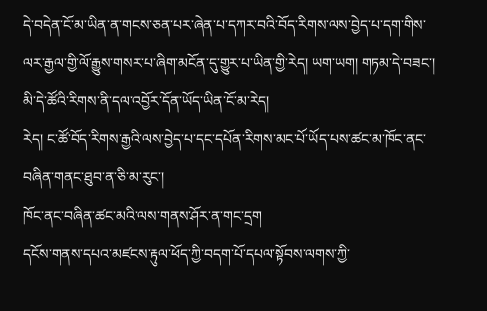དེ་བདེན་ངོ་མ་ཡིན་ན་གངས་ཅན་པར་ཞེན་པ་དཀར་བའི་བོད་རིགས་ལས་བྱེད་པ་དག་གིས་ལར་རྒྱལ་གྱི་ལོ་རྒྱུས་གསར་པ་ཞིག་མངོན་དུ་གྱུར་པ་ཡིན་གྱི་རེད། ཡག་ཡག། གཏམ་དེ་བཟང་། མི་དེ་ཚོའི་རིགས་ནི་དལ་འབྱོར་དོན་ཡོད་ཡིན་ངོ་མ་རེད།
རེད། ང་ཚོ་བོད་རིགས་རྒྱའི་ལས་བྱེད་པ་དང་དཔོན་རིགས་མང་པོ་ཡོད་པས་ཚང་མ་ཁོང་ནང་བཞིན་གནང་ཐུབ་ན་ཅི་མ་རུང་།
ཁོང་ནང་བཞིན་ཚང་མའི་ལས་གནས་ཤོར་ན་གང་དྲག
དངོས་གནས་དཔའ་མཛངས་རྟུལ་ཕོད་ཀྱི་བདག་པོ་དཔལ་སྟོབས་ལགས་ཀྱི་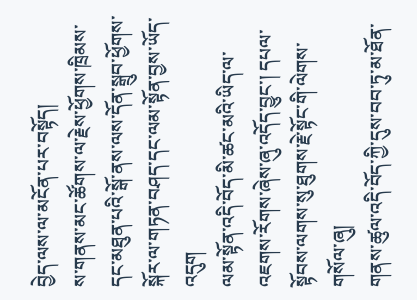བྱེད་ལས་ལ་མངོན་པར་བསྟོད།
ས་གནས་མང་ཚོགས་ལ་རྗེས་ཕྱོགས་ཁྲིམས་དང་མཐུན་པའི་སྒོ་ནས་ལས་དོན་སྒྲུབ་ཕྱོགས་སྐོར་ལ་གཏན་བཤད་དང་ལམ་སྟོན་བྱས་ཡོད་འདུག
ལམ་སྟོན་འདི་བོད་མི་ཚང་མའི་ཡིད་ལ་འཇགས་རོགས་ཞེས་ཞུ་འདོད་བྱུང་། དཔལ་སྟོབས་ལགས་སུ་ཐུགས་རྗེ་སྟོང་གི་ལེགས་གསོལ་ཞུ།
གནས་ཚུལ་འདི་བོད་ཀྱི་དུས་བབ་ཏུ་མ་ཐོན་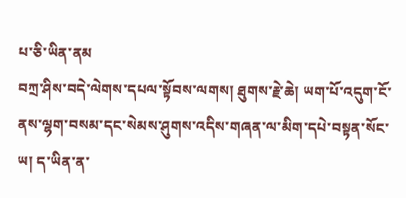པ་ཅི་ཡིན་ནམ
བཀྲ་ཤིས་བདེ་ལེགས་དཔལ་སྟོབས་ལགས། ཐུགས་རྗེ་ཆེ། ཡག་པོ་འདུག་ངོ་ནས་ལྷག་བསམ་དང་སེམས་ཤུགས་འདིས་གཞན་ལ་མིག་དཔེ་བསྟན་སོང་ཡ། ད་ཡིན་ན་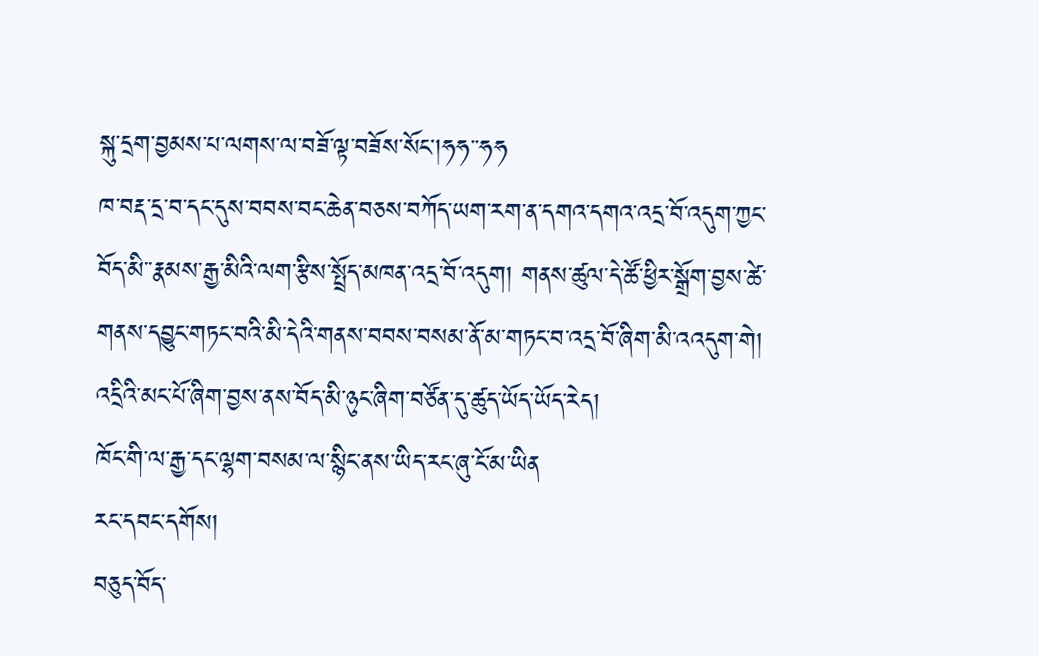སྐུ་དྲག་བྱམས་པ་ལགས་ལ་བཟོ་ལྟ་བཟོས་སོང།ཧཧ་་ཧཧ
ཁ་བརྡ་དྲ་བ་དང་དུས་བབས་བང་ཆེན་བཅས་བཀོད་ཡག་རག་ན་དགའ་དགའ་འདྲ་བོ་འདུག་ཀྱང་བོད་མི་་རྣམས་རྒྱ་མིའི་ལག་རྩིས་སྤྲོད་མཁན་འདྲ་བོ་འདུག། གནས་ཚུལ་དེ་ཚོ་ཕྱིར་སྒྲོག་བྱས་ཚེ་གནས་དབྱུང་གཏང་བའི་མི་དེའི་གནས་བབས་བསམ་ནོ་མ་གཏང་བ་འདྲ་བོ་ཞིག་མི་འའདུག་གེ། འདྲིའི་མང་པོ་ཞིག་བྱས་ནས་བོད་མི་ཉུང་ཞིག་བཙོན་དུ་ཚུད་ཡོད་ཡོད་རེད།
ཁོང་གི་ལ་རྒྱ་དང་ལྷག་བསམ་ལ་སྙིང་ནས་ཡིད་རང་ཞུ་ངོ་མ་ཡིན
རང་དབང་དགོས།
བཅུད་བོད་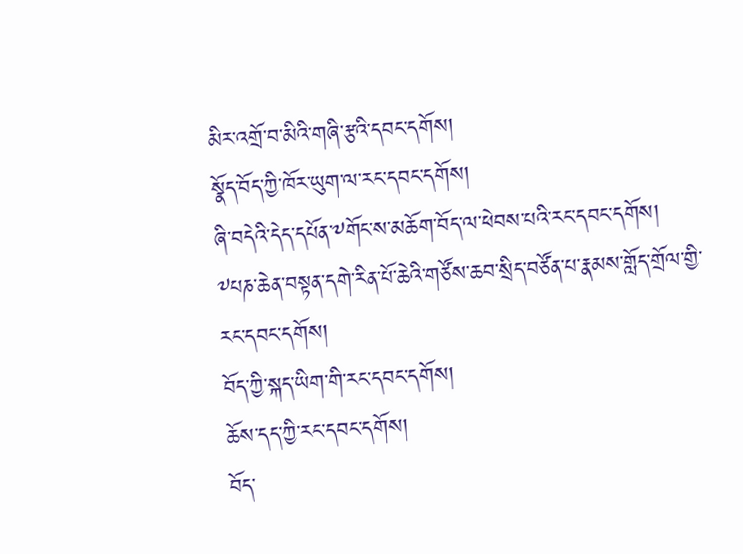མིར་འགྲོ་བ་མིའི་གཞི་རྩའི་དབང་དགོས།
སྣོད་བོད་ཀྱི་ཁོར་ཡུག་ལ་རང་དབང་དགོས།
ཞི་བདེའི་དེད་དཔོན་༸གོང་ས་མཆོག་བོད་ལ་ཕེབས་པའི་རང་དབང་དགོས།
༸པཎ་ཆེན་བསྟན་དགེ་རིན་པོ་ཆེའི་གཙོས་ཆབ་སྲིད་བཙོན་པ་རྣམས་གློད་གྲོལ་གྱི་རང་དབང་དགོས།
བོད་ཀྱི་སྐད་ཡིག་གི་རང་དབང་དགོས།
ཆོས་དད་ཀྱི་རང་དབང་དགོས།
བོད་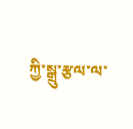ཀྱི་སྒྲུ་རྩལ་ལ་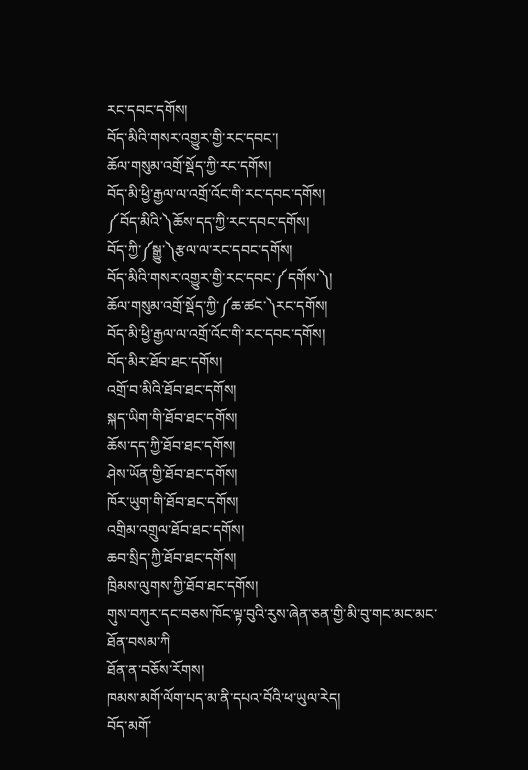རང་དབང་དགོས།
བོད་མིའི་གསར་འགྱུར་གྱི་རང་དབང་།
ཆོལ་གསུམ་འགྲོ་སྡོད་ཀྱི་རང་དགོས།
བོད་མི་ཕྱི་རྒྱལ་ལ་འགྲོ་འོང་གི་རང་དབང་དགོས།
༼བོད་མིའི་༽ཆོས་དད་ཀྱི་རང་དབང་དགོས།
བོད་ཀྱི་༼སྒྱུ་༽རྩལ་ལ་རང་དབང་དགོས།
བོད་མིའི་གསར་འགྱུར་གྱི་རང་དབང་༼དགོས་༽།
ཆོལ་གསུམ་འགྲོ་སྡོད་ཀྱི་༼ཆ་ཚང་༽རང་དགོས།
བོད་མི་ཕྱི་རྒྱལ་ལ་འགྲོ་འོང་གི་རང་དབང་དགོས།
བོད་མིར་ཐོབ་ཐང་དགོས།
འགྲོ་བ་མིའི་ཐོབ་ཐང་དགོས།
སྐད་ཡིག་གི་ཐོབ་ཐང་དགོས།
ཆོས་དད་ཀྱི་ཐོབ་ཐང་དགོས།
ཤེས་ཡོན་གྱི་ཐོབ་ཐང་དགོས།
ཁོར་ཡུག་གི་ཐོབ་ཐང་དགོས།
འགྲིམ་འགྲུལ་ཐོབ་ཐང་དགོས།
ཆབ་སྲིད་ཀྱི་ཐོབ་ཐང་དགོས།
ཁྲིམས་ལུགས་ཀྱི་ཐོབ་ཐང་དགོས།
གུས་བཀུར་དང་བཅས་ཁོང་ལྟ་བུའི་རུས་ཞེན་ཅན་གྱི་མི་བུ་གང་མང་མང་ཐོན་བསམ་ཀི
ཐོན་ན་བཅོས་རོགས།
ཁམས་མགོ་ལོག་པད་མ་ནི་དཔའ་བོའི་ཕ་ཡུལ་རེད།
བོད་མགོ་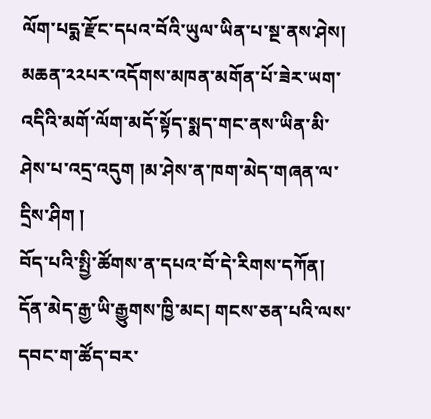ལོག་པདྨ་རྫོང་དཔའ་བོའི་ཡུལ་ཡིན་པ་སྔ་ནས་ཤེས།
མཆན་༢༢པར་འདོགས་མཁན་མགོན་པོ་ཟེར་ཡག་འདིའི་མགོ་ལོག་མདོ་སྟོད་སྨད་གང་ནས་ཡིན་མི་ཤེས་པ་འདྲ་འདུག །མ་ཤེས་ན་ཁག་མེད་གཞན་ལ་དྲིས་ཤིག །
བོད་པའི་སྤྱི་ཚོགས་ན་དཔའ་བོ་དེ་རིགས་དཀོན། དོན་མེད་རྒྱ་ཡི་རྒྱུགས་ཁྱི་མང། གངས་ཅན་པའི་ལས་དབང་ག་ཚོད་བར་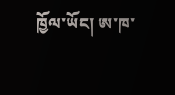ཁྱོལ་ཡོང། ཨ་ཁ་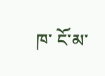ཁ་ ངོ་མ་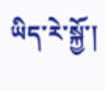ཡིད་རེ་སྐྱོ་།